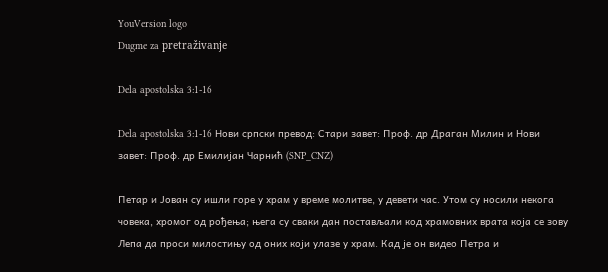YouVersion logo
Dugme za pretraživanje

Dela apostolska 3:1-16

Dela apostolska 3:1-16 Нови српски превод: Стари завет: Проф. др Драган Милин и Нови завет: Проф. др Емилијан Чарнић (SNP_CNZ)

Петар и Јован су ишли горе у храм у време молитве, у девети час. Утом су носили некога човека, хромог од рођења; њега су сваки дан постављали код храмовних врата која се зову Лепа да проси милостињу од оних који улазе у храм. Кад је он видео Петра и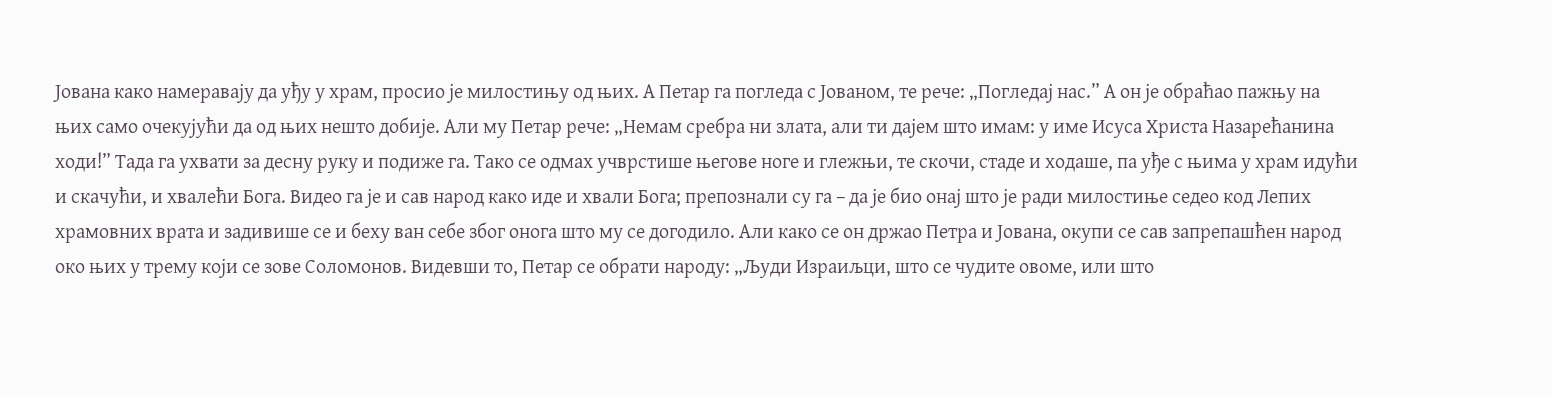Јована како намеравају да уђу у храм, просио је милостињу од њих. А Петар га погледа с Јованом, те рече: „Погледај нас.” А он је обраћао пажњу на њих само очекујући да од њих нешто добије. Али му Петар рече: „Немам сребра ни злата, али ти дајем што имам: у име Исуса Христа Назарећанина ходи!” Тада га ухвати за десну руку и подиже га. Тако се одмах учврстише његове ноге и глежњи, те скочи, стаде и ходаше, па уђе с њима у храм идући и скачући, и хвалећи Бога. Видео га је и сав народ како иде и хвали Бога; препознали су га – да је био онај што је ради милостиње седео код Лепих храмовних врата и задивише се и беху ван себе због онога што му се догодило. Али како се он држао Петра и Јована, окупи се сав запрепашћен народ око њих у трему који се зове Соломонов. Видевши то, Петар се обрати народу: „Људи Израиљци, што се чудите овоме, или што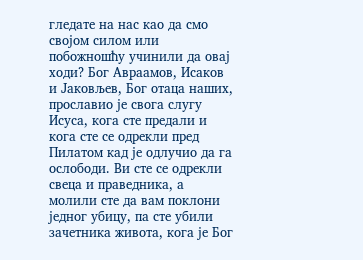гледате на нас као да смо својом силом или побожношћу учинили да овај ходи? Бог Авраамов, Исаков и Јаковљев, Бог отаца наших, прославио је свога слугу Исуса, кога сте предали и кога сте се одрекли пред Пилатом кад је одлучио да га ослободи. Ви сте се одрекли свеца и праведника, а молили сте да вам поклони једног убицу, па сте убили зачетника живота, кога је Бог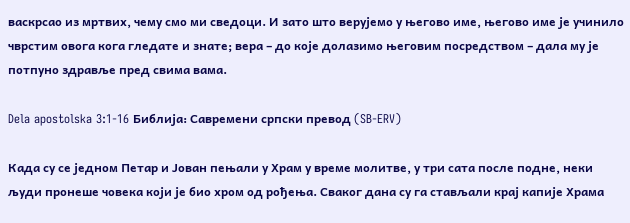васкрсао из мртвих, чему смо ми сведоци. И зато што верујемо у његово име, његово име је учинило чврстим овога кога гледате и знате; вера – до које долазимо његовим посредством – дала му је потпуно здравље пред свима вама.

Dela apostolska 3:1-16 Библија: Савремени српски превод (SB-ERV)

Када су се једном Петар и Јован пењали у Храм у време молитве, у три сата после подне, неки људи пронеше човека који је био хром од рођења. Сваког дана су га стављали крај капије Храма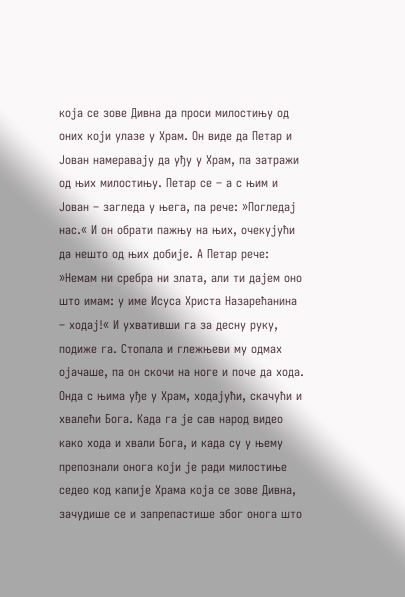која се зове Дивна да проси милостињу од оних који улазе у Храм. Он виде да Петар и Јован намеравају да уђу у Храм, па затражи од њих милостињу. Петар се – а с њим и Јован – загледа у њега, па рече: »Погледај нас.« И он обрати пажњу на њих, очекујући да нешто од њих добије. А Петар рече: »Немам ни сребра ни злата, али ти дајем оно што имам: у име Исуса Христа Назарећанина – ходај!« И ухвативши га за десну руку, подиже га. Стопала и глежњеви му одмах ојачаше, па он скочи на ноге и поче да хода. Онда с њима уђе у Храм, ходајући, скачући и хвалећи Бога. Када га је сав народ видео како хода и хвали Бога, и када су у њему препознали онога који је ради милостиње седео код капије Храма која се зове Дивна, зачудише се и запрепастише због онога што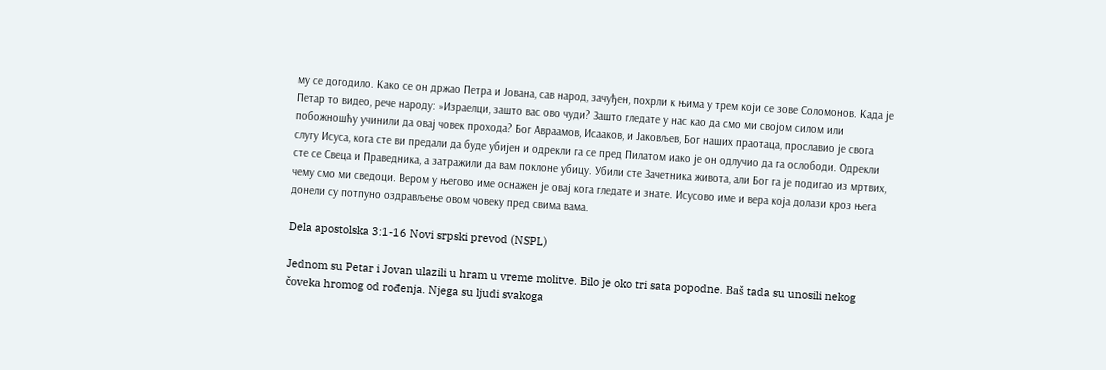му се догодило. Како се он држао Петра и Јована, сав народ, зачуђен, похрли к њима у трем који се зове Соломонов. Када је Петар то видео, рече народу: »Израелци, зашто вас ово чуди? Зашто гледате у нас као да смо ми својом силом или побожношћу учинили да овај човек прохода? Бог Авраамов, Исааков, и Јаковљев, Бог наших праотаца, прославио је свога слугу Исуса, кога сте ви предали да буде убијен и одрекли га се пред Пилатом иако је он одлучио да га ослободи. Одрекли сте се Свеца и Праведника, а затражили да вам поклоне убицу. Убили сте Зачетника живота, али Бог га је подигао из мртвих, чему смо ми сведоци. Вером у његово име оснажен је овај кога гледате и знате. Исусово име и вера која долази кроз њега донели су потпуно оздрављење овом човеку пред свима вама.

Dela apostolska 3:1-16 Novi srpski prevod (NSPL)

Jednom su Petar i Jovan ulazili u hram u vreme molitve. Bilo je oko tri sata popodne. Baš tada su unosili nekog čoveka hromog od rođenja. Njega su ljudi svakoga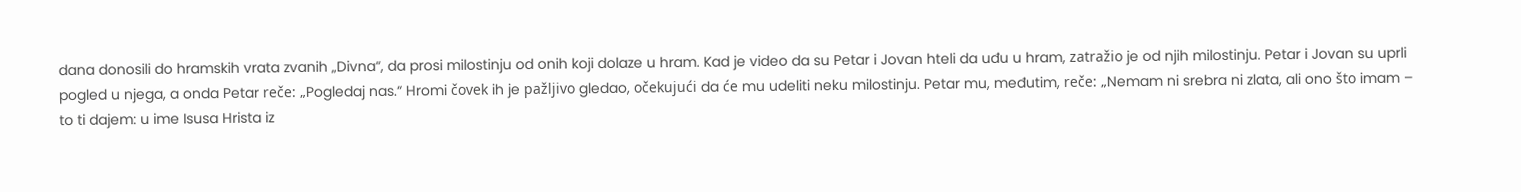dana donosili do hramskih vrata zvanih „Divna“, da prosi milostinju od onih koji dolaze u hram. Kad je video da su Petar i Jovan hteli da uđu u hram, zatražio je od njih milostinju. Petar i Jovan su uprli pogled u njega, a onda Petar reče: „Pogledaj nas.“ Hromi čovek ih je pažljivo gledao, očekujući da će mu udeliti neku milostinju. Petar mu, međutim, reče: „Nemam ni srebra ni zlata, ali ono što imam – to ti dajem: u ime Isusa Hrista iz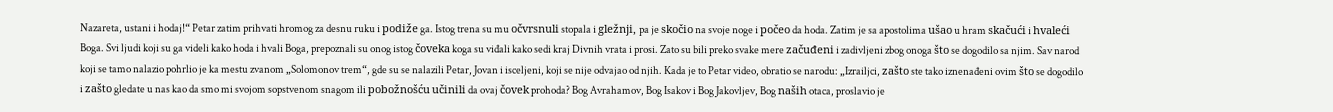Nazareta, ustani i hodaj!“ Petar zatim prihvati hromog za desnu ruku i podiže ga. Istog trena su mu očvrsnuli stopala i gležnji, pa je skočio na svoje noge i počeo da hoda. Zatim je sa apostolima ušao u hram skačući i hvaleći Boga. Svi ljudi koji su ga videli kako hoda i hvali Boga, prepoznali su onog istog čoveka koga su viđali kako sedi kraj Divnih vrata i prosi. Zato su bili preko svake mere začuđeni i zadivljeni zbog onoga što se dogodilo sa njim. Sav narod koji se tamo nalazio pohrlio je ka mestu zvanom „Solomonov trem“, gde su se nalazili Petar, Jovan i isceljeni, koji se nije odvajao od njih. Kada je to Petar video, obratio se narodu: „Izrailjci, zašto ste tako iznenađeni ovim što se dogodilo i zašto gledate u nas kao da smo mi svojom sopstvenom snagom ili pobožnošću učinili da ovaj čovek prohoda? Bog Avrahamov, Bog Isakov i Bog Jakovljev, Bog naših otaca, proslavio je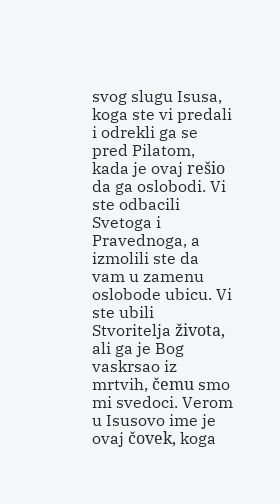svog slugu Isusa, koga ste vi predali i odrekli ga se pred Pilatom, kada je ovaj rešio da ga oslobodi. Vi ste odbacili Svetoga i Pravednoga, a izmolili ste da vam u zamenu oslobode ubicu. Vi ste ubili Stvoritelja života, ali ga je Bog vaskrsao iz mrtvih, čemu smo mi svedoci. Verom u Isusovo ime je ovaj čovek, koga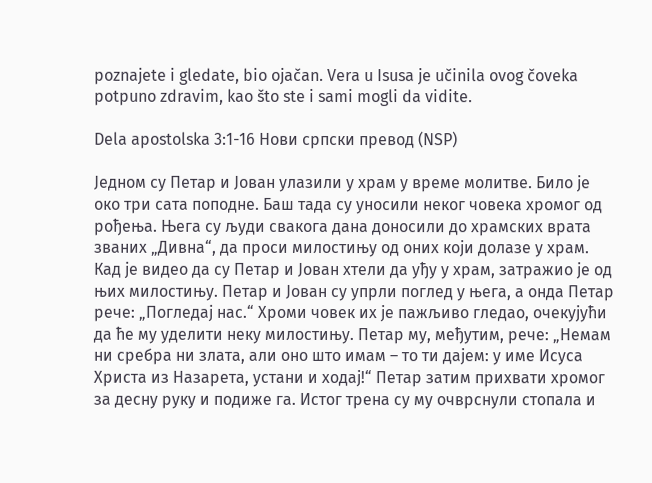poznajete i gledate, bio ojačan. Vera u Isusa je učinila ovog čoveka potpuno zdravim, kao što ste i sami mogli da vidite.

Dela apostolska 3:1-16 Нови српски превод (NSP)

Једном су Петар и Јован улазили у храм у време молитве. Било је око три сата поподне. Баш тада су уносили неког човека хромог од рођења. Њега су људи свакога дана доносили до храмских врата званих „Дивна“, да проси милостињу од оних који долазе у храм. Кад је видео да су Петар и Јован хтели да уђу у храм, затражио је од њих милостињу. Петар и Јован су упрли поглед у њега, а онда Петар рече: „Погледај нас.“ Хроми човек их је пажљиво гледао, очекујући да ће му уделити неку милостињу. Петар му, међутим, рече: „Немам ни сребра ни злата, али оно што имам – то ти дајем: у име Исуса Христа из Назарета, устани и ходај!“ Петар затим прихвати хромог за десну руку и подиже га. Истог трена су му очврснули стопала и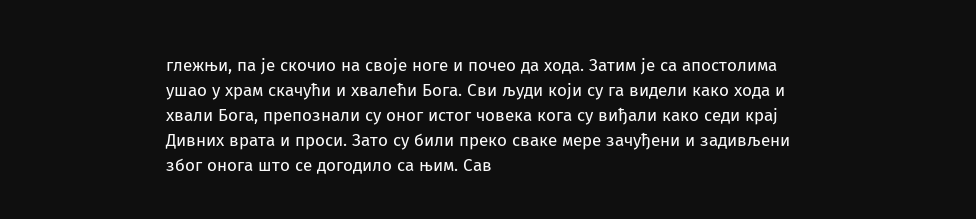глежњи, па је скочио на своје ноге и почео да хода. Затим је са апостолима ушао у храм скачући и хвалећи Бога. Сви људи који су га видели како хода и хвали Бога, препознали су оног истог човека кога су виђали како седи крај Дивних врата и проси. Зато су били преко сваке мере зачуђени и задивљени због онога што се догодило са њим. Сав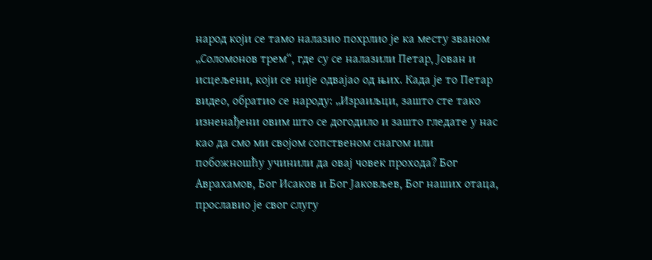народ који се тамо налазио похрлио је ка месту званом „Соломонов трем“, где су се налазили Петар, Јован и исцељени, који се није одвајао од њих. Када је то Петар видео, обратио се народу: „Израиљци, зашто сте тако изненађени овим што се догодило и зашто гледате у нас као да смо ми својом сопственом снагом или побожношћу учинили да овај човек прохода? Бог Аврахамов, Бог Исаков и Бог Јаковљев, Бог наших отаца, прославио је свог слугу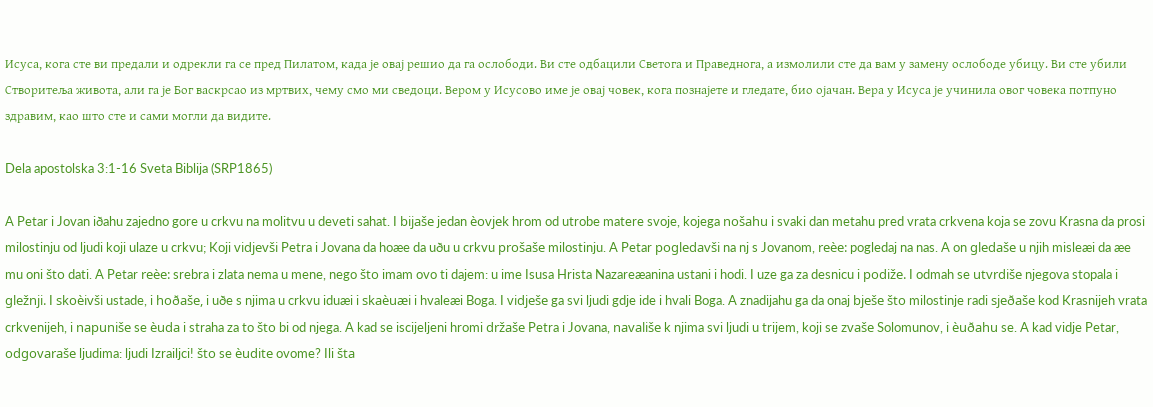Исуса, кога сте ви предали и одрекли га се пред Пилатом, када је овај решио да га ослободи. Ви сте одбацили Светога и Праведнога, а измолили сте да вам у замену ослободе убицу. Ви сте убили Створитеља живота, али га је Бог васкрсао из мртвих, чему смо ми сведоци. Вером у Исусово име је овај човек, кога познајете и гледате, био ојачан. Вера у Исуса је учинила овог човека потпуно здравим, као што сте и сами могли да видите.

Dela apostolska 3:1-16 Sveta Biblija (SRP1865)

A Petar i Jovan iðahu zajedno gore u crkvu na molitvu u deveti sahat. I bijaše jedan èovjek hrom od utrobe matere svoje, kojega nošahu i svaki dan metahu pred vrata crkvena koja se zovu Krasna da prosi milostinju od ljudi koji ulaze u crkvu; Koji vidjevši Petra i Jovana da hoæe da uðu u crkvu prošaše milostinju. A Petar pogledavši na nj s Jovanom, reèe: pogledaj na nas. A on gledaše u njih misleæi da æe mu oni što dati. A Petar reèe: srebra i zlata nema u mene, nego što imam ovo ti dajem: u ime Isusa Hrista Nazareæanina ustani i hodi. I uze ga za desnicu i podiže. I odmah se utvrdiše njegova stopala i gležnji. I skoèivši ustade, i hoðaše, i uðe s njima u crkvu iduæi i skaèuæi i hvaleæi Boga. I vidješe ga svi ljudi gdje ide i hvali Boga. A znadijahu ga da onaj bješe što milostinje radi sjeðaše kod Krasnijeh vrata crkvenijeh, i napuniše se èuda i straha za to što bi od njega. A kad se iscijeljeni hromi držaše Petra i Jovana, navališe k njima svi ljudi u trijem, koji se zvaše Solomunov, i èuðahu se. A kad vidje Petar, odgovaraše ljudima: ljudi Izrailjci! što se èudite ovome? Ili šta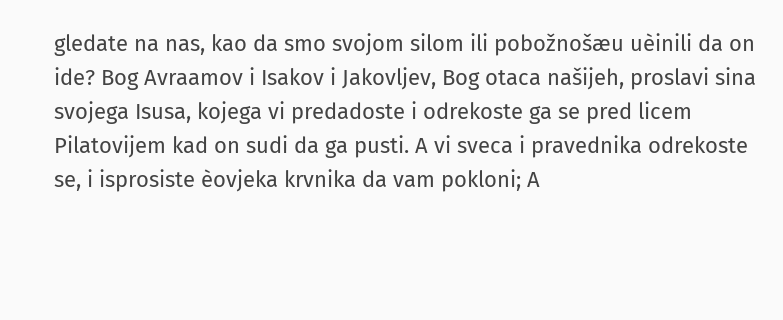gledate na nas, kao da smo svojom silom ili pobožnošæu uèinili da on ide? Bog Avraamov i Isakov i Jakovljev, Bog otaca našijeh, proslavi sina svojega Isusa, kojega vi predadoste i odrekoste ga se pred licem Pilatovijem kad on sudi da ga pusti. A vi sveca i pravednika odrekoste se, i isprosiste èovjeka krvnika da vam pokloni; A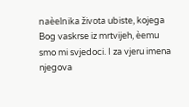naèelnika života ubiste, kojega Bog vaskrse iz mrtvijeh, èemu smo mi svjedoci. I za vjeru imena njegova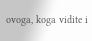ovoga, koga vidite i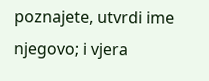poznajete, utvrdi ime njegovo; i vjera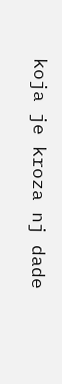koja je kroza nj dade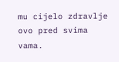mu cijelo zdravlje ovo pred svima vama.